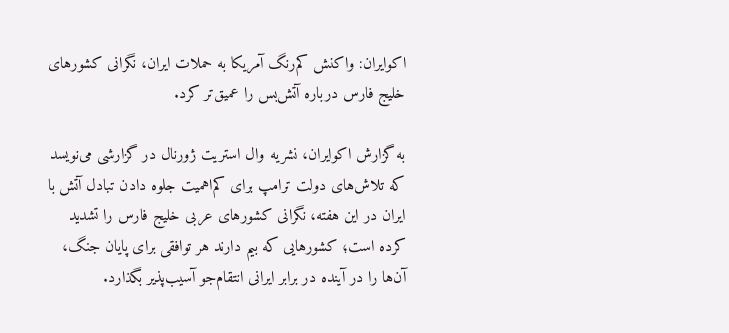اکوایران: واکنش کم‌رنگ آمریکا به حملات ایران، نگرانی کشورهای خلیج فارس درباره آتش‌بس را عمیق‌تر کرد.

به گزارش اکوایران، نشریه وال استریت ژورنال در گزارشی می‌نویسد که تلاش‌های دولت ترامپ برای کم‌اهمیت جلوه دادن تبادل آتش با ایران در این هفته، نگرانی کشورهای عربی خلیج فارس را تشدید کرده است؛ کشورهایی که بیم دارند هر توافقی برای پایان جنگ، آن‌ها را در آینده در برابر ایرانی انتقام‌جو آسیب‌پذیر بگذارد.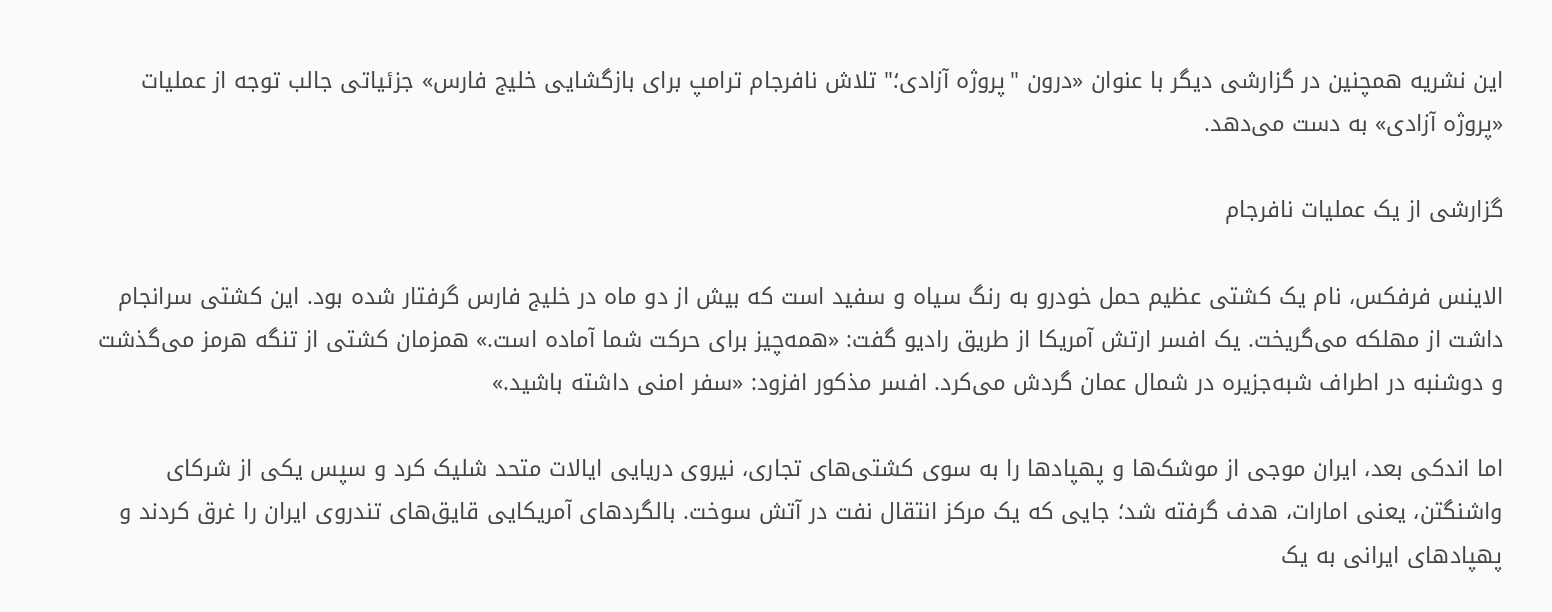این نشریه همچنین در گزارشی دیگر با عنوان «درون "پروژه آزادی؛" تلاش نافرجام ترامپ برای بازگشایی خلیج فارس» جزئیاتی جالب توجه از عملیات «پروژه آزادی» به دست می‌دهد.

گزارشی از یک عملیات نافرجام

الاینس فرفکس، نام یک کشتی عظیم حمل خودرو به رنگ سیاه و سفید است که بیش از دو ماه در خلیج فارس گرفتار شده بود. این کشتی سرانجام داشت از مهلکه می‌گریخت. یک افسر ارتش آمریکا از طریق رادیو گفت: «همه‌چیز برای حرکت شما آماده است.» همزمان کشتی از تنگه هرمز می‌گذشت و دوشنبه در اطراف شبه‌جزیره در شمال عمان گردش می‌کرد. افسر مذکور افزود: «سفر امنی داشته باشید.»

اما اندکی بعد، ایران موجی از موشک‌ها و پهپادها را به سوی کشتی‌های تجاری، نیروی دریایی ایالات متحد شلیک کرد و سپس یکی از شرکای واشنگتن، یعنی امارات، هدف گرفته شد؛ جایی که یک مرکز انتقال نفت در آتش سوخت. بالگردهای آمریکایی قایق‌های تندروی ایران را غرق کردند و پهپادهای ایرانی به یک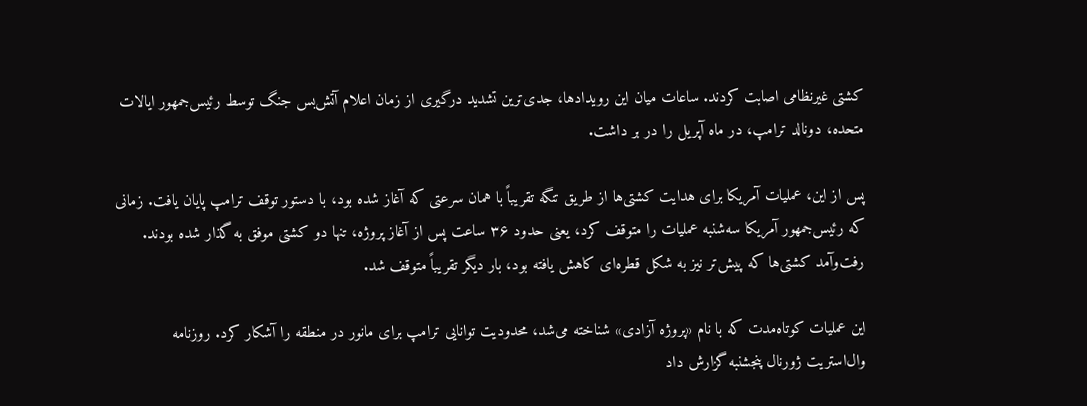کشتی غیرنظامی اصابت کردند. ساعات میان این رویدادها، جدی‌ترین تشدید درگیری از زمان اعلام آتش‌بس جنگ توسط رئیس‌جمهور ایالات متحده، دونالد ترامپ، در ماه آپریل را در بر داشت.

پس از این، عملیات آمریکا برای هدایت کشتی‌ها از طریق تنگه تقریباً با همان سرعتی که آغاز شده بود، با دستور توقف ترامپ پایان یافت. زمانی که رئیس‌جمهور آمریکا سه‌شنبه عملیات را متوقف کرد، یعنی حدود ۳۶ ساعت پس از آغاز پروژه، تنها دو کشتی موفق به گذار شده بودند. رفت‌وآمد کشتی‌ها که پیش‌تر نیز به شکل قطره‌ای کاهش یافته بود، بار دیگر تقریباً متوقف شد.

این عملیات کوتاه‌مدت که با نام «پروژه آزادی» شناخته می‌شد، محدودیت توانایی ترامپ برای مانور در منطقه را آشکار کرد. روزنامه وال‌استریت ژورنال پنجشنبه گزارش داد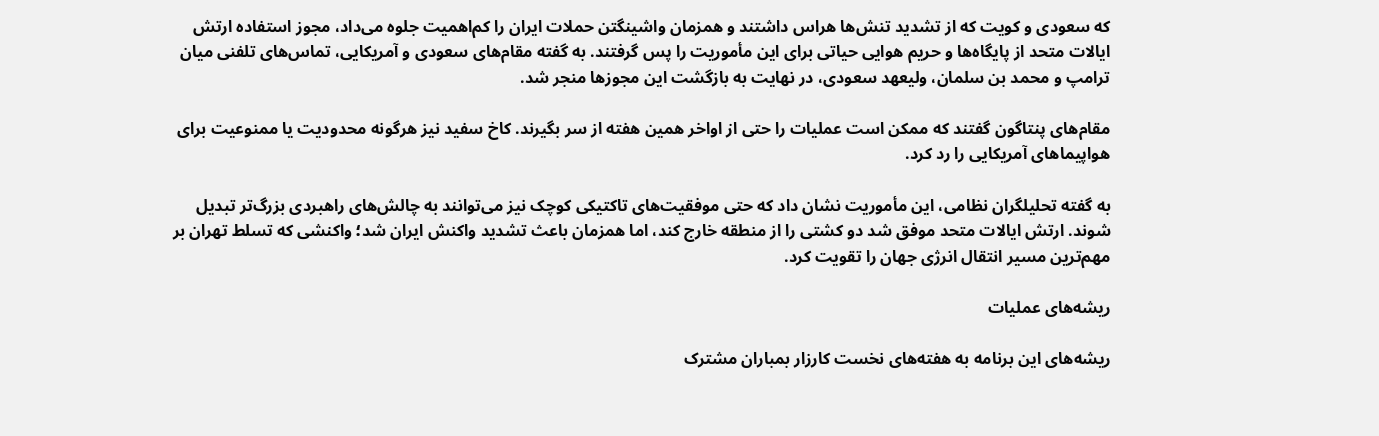که سعودی و کویت که از تشدید تنش‌ها هراس داشتند و همزمان واشینگتن حملات ایران را کم‌اهمیت جلوه می‌داد، مجوز استفاده ارتش ایالات متحد از پایگاه‌ها و حریم هوایی حیاتی برای این مأموریت را پس گرفتند. به گفته مقام‌های سعودی و آمریکایی، تماس‌های تلفنی میان ترامپ و محمد بن سلمان، ولیعهد سعودی، در نهایت به بازگشت این مجوزها منجر شد.

مقام‌های پنتاگون گفتند که ممکن است عملیات را حتی از اواخر همین هفته از سر بگیرند. کاخ سفید نیز هرگونه محدودیت یا ممنوعیت برای هواپیماهای آمریکایی را رد کرد.

به گفته تحلیلگران نظامی، این مأموریت نشان داد که حتی موفقیت‌های تاکتیکی کوچک نیز می‌توانند به چالش‌های راهبردی بزرگ‌تر تبدیل شوند. ارتش ایالات متحد موفق شد دو کشتی را از منطقه خارج کند، اما همزمان باعث تشدید واکنش ایران شد؛ واکنشی که تسلط تهران بر مهم‌ترین مسیر انتقال انرژی جهان را تقویت کرد.

ریشه‌های عملیات

ریشه‌های این برنامه به هفته‌های نخست کارزار بمباران مشترک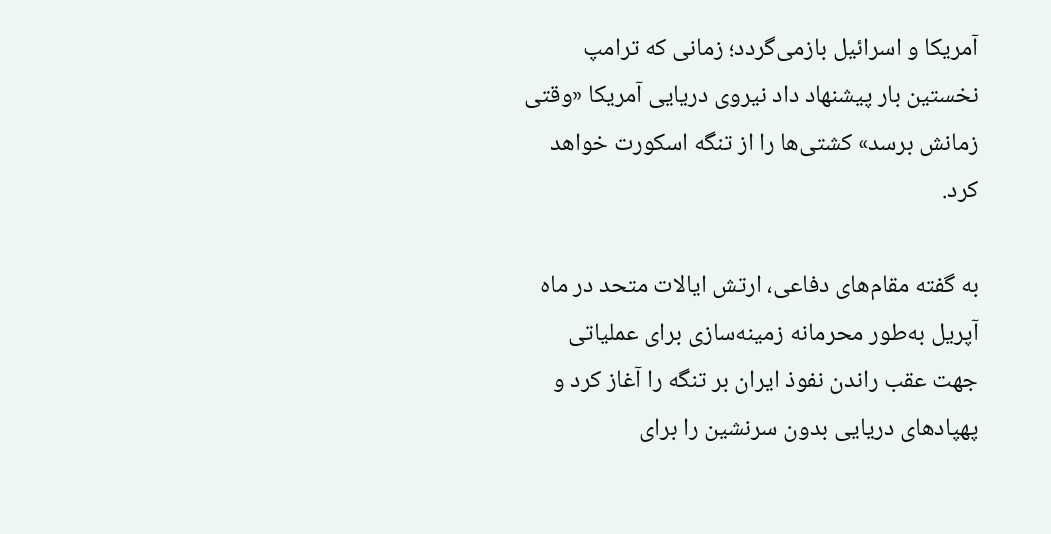آمریکا و اسرائیل بازمی‌گردد؛ زمانی که ترامپ نخستین بار پیشنهاد داد نیروی دریایی آمریکا «وقتی زمانش برسد» کشتی‌ها را از تنگه اسکورت خواهد کرد.

به گفته مقام‌های دفاعی، ارتش ایالات متحد در ماه آپریل به‌طور محرمانه زمینه‌سازی برای عملیاتی جهت عقب راندن نفوذ ایران بر تنگه را آغاز کرد و پهپادهای دریایی بدون سرنشین را برای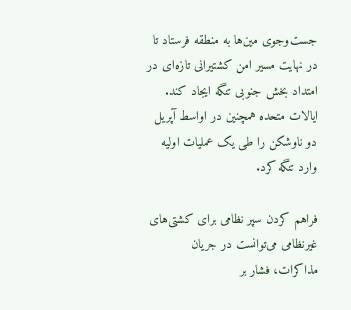جست‌وجوی مین‌ها به منطقه فرستاد تا در نهایت مسیر امن کشتیرانی تازه‌ای در امتداد بخش جنوبی تنگه ایجاد کند. ایالات متحده همچنین در اواسط آپریل دو ناوشکن را طی یک عملیات اولیه وارد تنگه کرد.

فراهم کردن سپر نظامی برای کشتی‌های غیرنظامی می‌توانست در جریان مذاکرات، فشار بر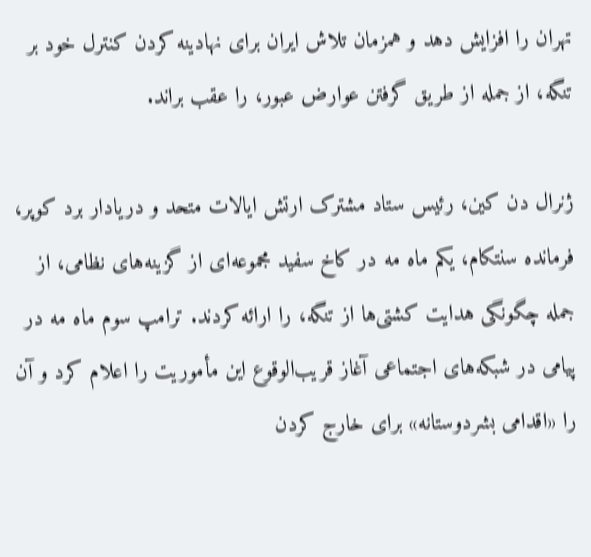تهران را افزایش دهد و همزمان تلاش ایران برای نهادینه کردن کنترل خود بر تنگه، از جمله از طریق گرفتن عوارض عبور، را عقب براند.

ژنرال دن کین، رئیس ستاد مشترک ارتش ایالات متحد و دریادار برد کوپر، فرمانده سنتکام، یکم ماه مه در کاخ سفید مجموعه‌ای از گزینه‌های نظامی، از جمله چگونگی هدایت کشتی‌ها از تنگه، را ارائه کردند. ترامپ سوم ماه مه در پیامی در شبکه‌های اجتماعی آغاز قریب‌الوقوع این مأموریت را اعلام کرد و آن را «اقدامی بشردوستانه» برای خارج کردن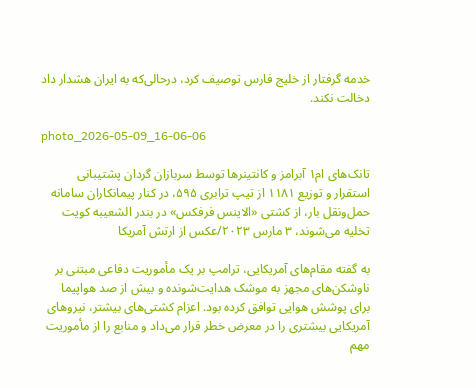خدمه گرفتار از خلیج فارس توصیف کرد، درحالی‌که به ایران هشدار داد دخالت نکند.

photo_2026-05-09_16-06-06

تانک‌های ام۱ آبرامز و کانتینرها توسط سربازان گردان پشتیبانی استقرار و توزیع ۱۱۸۱ از تیپ ترابری ۵۹۵، در کنار پیمانکاران سامانه حمل‌ونقل بار، از کشتی «الاینس فرفکس» در بندر الشعیبه کویت تخلیه می‌شوند، ۳ مارس ۲۰۲۳/عکس از ارتش آمریکا

به گفته مقام‌های آمریکایی، ترامپ بر یک مأموریت دفاعی مبتنی بر ناوشکن‌های مجهز به موشک هدایت‌شونده و بیش از صد هواپیما برای پوشش هوایی توافق کرده بود. اعزام کشتی‌های بیشتر، نیروهای آمریکایی بیشتری را در معرض خطر قرار می‌داد و منابع را از مأموریت مهم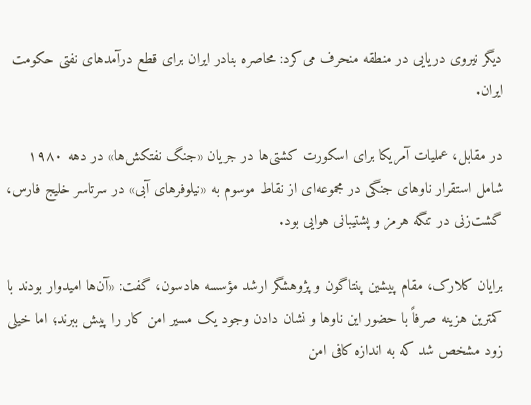دیگر نیروی دریایی در منطقه منحرف می‌کرد: محاصره بنادر ایران برای قطع درآمدهای نفتی حکومت ایران.

در مقابل، عملیات آمریکا برای اسکورت کشتی‌ها در جریان «جنگ نفتکش‌ها» در دهه ۱۹۸۰ شامل استقرار ناوهای جنگی در مجموعه‌ای از نقاط موسوم به «نیلوفرهای آبی» در سرتاسر خلیج فارس، گشت‌زنی در تنگه هرمز و پشتیبانی هوایی بود.

برایان کلارک، مقام پیشین پنتاگون و پژوهشگر ارشد مؤسسه هادسون، گفت: «آن‌ها امیدوار بودند با کمترین هزینه صرفاً با حضور این ناوها و نشان دادن وجود یک مسیر امن کار را پیش ببرند؛ اما خیلی زود مشخص شد که به اندازه کافی امن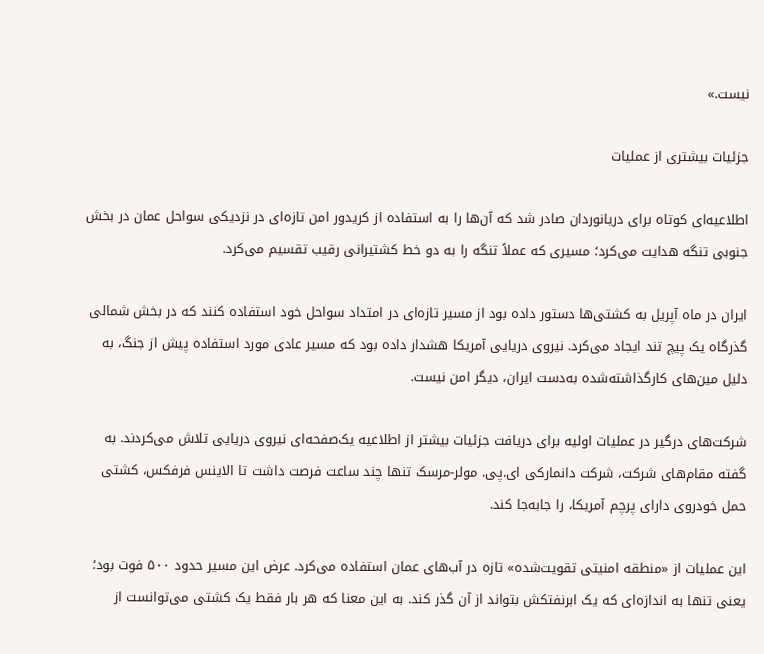نیست.»

جزئیات بیشتری از عملیات

اطلاعیه‌ای کوتاه برای دریانوردان صادر شد که آن‌ها را به استفاده از کریدور امن تازه‌ای در نزدیکی سواحل عمان در بخش جنوبی تنگه هدایت می‌کرد؛ مسیری که عملاً تنگه را به دو خط کشتیرانی رقیب تقسیم می‌کرد.

ایران در ماه آپریل به کشتی‌ها دستور داده بود از مسیر تازه‌ای در امتداد سواحل خود استفاده کنند که در بخش شمالی گذرگاه یک پیچ تند ایجاد می‌کرد. نیروی دریایی آمریکا هشدار داده بود که مسیر عادی مورد استفاده پیش از جنگ، به دلیل مین‌های کارگذاشته‌شده به‌دست ایران، دیگر امن نیست.

شرکت‌های درگیر در عملیات اولیه برای دریافت جزئیات بیشتر از اطلاعیه یک‌صفحه‌ای نیروی دریایی تلاش می‌کردند. به گفته مقام‌های شرکت، شرکت دانمارکی ای.پی. مولر-مرسک تنها چند ساعت فرصت داشت تا الاینس فرفکس، کشتی حمل خودروی دارای پرچم آمریکا، را جابه‌جا کند.

این عملیات از «منطقه امنیتی تقویت‌شده» تازه در آب‌های عمان استفاده می‌کرد. عرض این مسیر حدود ۵۰۰ فوت بود؛ یعنی تنها به اندازه‌ای که یک ابرنفتکش بتواند از آن گذر کند. به این معنا که هر بار فقط یک کشتی می‌توانست از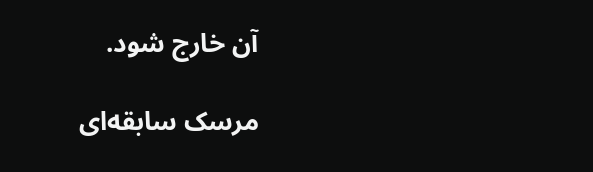آن خارج شود.

مرسک سابقه‌ای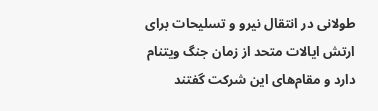طولانی در انتقال نیرو و تسلیحات برای ارتش ایالات متحد از زمان جنگ ویتنام دارد و مقام‌های این شرکت گفتند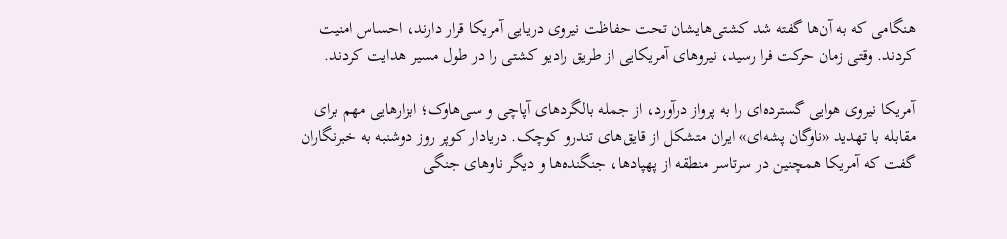هنگامی که به آن‌ها گفته شد کشتی‌هایشان تحت حفاظت نیروی دریایی آمریکا قرار دارند، احساس امنیت کردند. وقتی زمان حرکت فرا رسید، نیروهای آمریکایی از طریق رادیو کشتی را در طول مسیر هدایت کردند.

آمریکا نیروی هوایی گسترده‌ای را به پرواز درآورد، از جمله بالگردهای آپاچی و سی‌هاوک؛ ابزارهایی مهم برای مقابله با تهدید «ناوگان پشه‌ای» ایران متشکل از قایق‌های تندرو کوچک. دریادار کوپر روز دوشنبه به خبرنگاران گفت که آمریکا همچنین در سرتاسر منطقه از پهپادها، جنگنده‌ها و دیگر ناوهای جنگی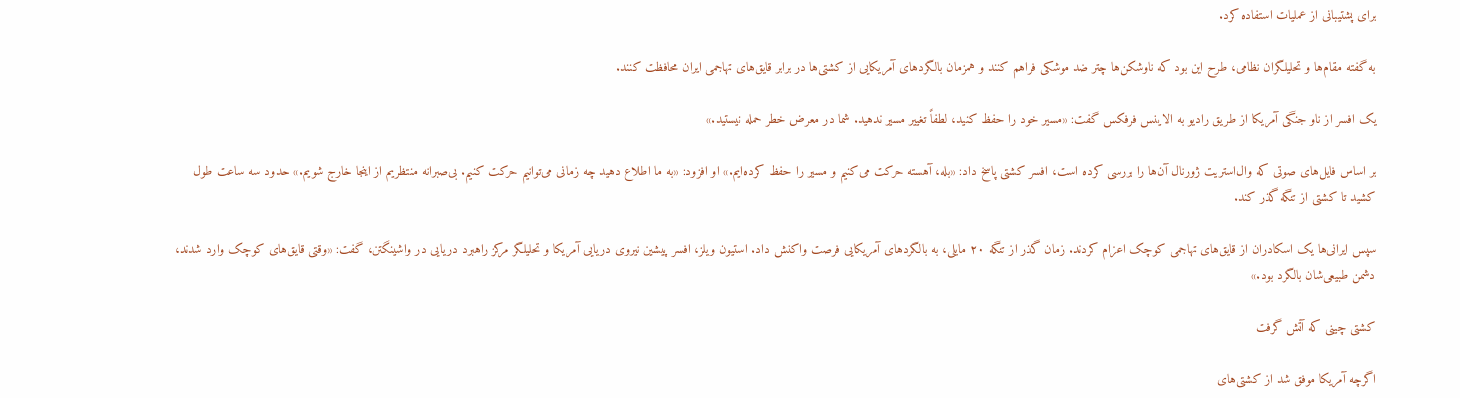برای پشتیبانی از عملیات استفاده کرد.

به گفته مقام‌ها و تحلیلگران نظامی، طرح این بود که ناوشکن‌ها چتر ضد موشکی فراهم کنند و همزمان بالگردهای آمریکایی از کشتی‌ها در برابر قایق‌های تهاجمی ایران محافظت کنند.

یک افسر از ناو جنگی آمریکا از طریق رادیو به الاینس فرفکس گفت: «مسیر خود را حفظ کنید، لطفاً تغییر مسیر ندهید. شما در معرض خطر حمله نیستید.»

بر اساس فایل‌های صوتی که وال‌استریت ژورنال آن‌ها را بررسی کرده است، افسر کشتی پاسخ داد: «بله، آهسته حرکت می‌کنیم و مسیر را حفظ کرده‌ایم.» او افزود: «به ما اطلاع دهید چه زمانی می‌توانیم حرکت کنیم. بی‌صبرانه منتظریم از اینجا خارج شویم.» حدود سه ساعت طول کشید تا کشتی از تنگه گذر کند.

سپس ایرانی‌ها یک اسکادران از قایق‌های تهاجمی کوچک اعزام کردند. زمان گذر از تنگه ۲۰ مایلی، به بالگردهای آمریکایی فرصت واکنش داد. استیون ویلز، افسر پیشین نیروی دریایی آمریکا و تحلیلگر مرکز راهبرد دریایی در واشینگتن، گفت: «وقتی قایق‌های کوچک وارد شدند، دشمن طبیعی‌شان بالگرد بود.»

کشتی چینی که آتش گرفت

اگرچه آمریکا موفق شد از کشتی‌های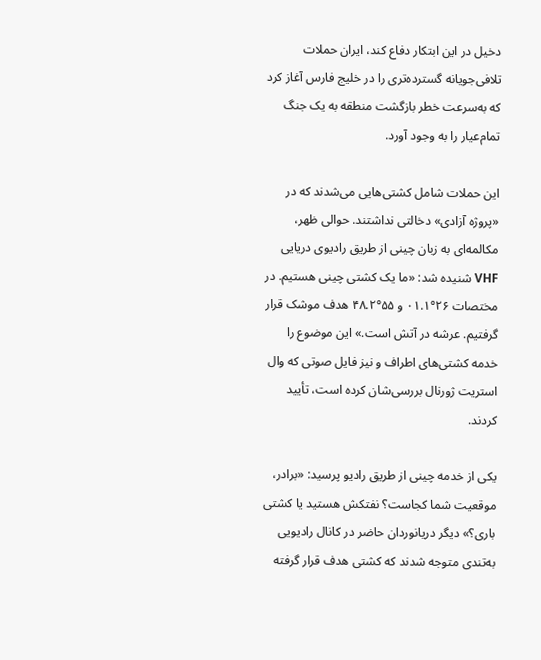دخیل در این ابتکار دفاع کند، ایران حملات تلافی‌جویانه گسترده‌تری را در خلیج فارس آغاز کرد که به‌سرعت خطر بازگشت منطقه به یک جنگ تمام‌عیار را به وجود آورد.

این حملات شامل کشتی‌هایی می‌شدند که در «پروژه آزادی» دخالتی نداشتند. حوالی ظهر، مکالمه‌ای به زبان چینی از طریق رادیوی دریایی VHF شنیده شد: «ما یک کشتی چینی هستیم. در مختصات ۲۶°۰۱.۱ و ۵۵°۴۸.۲ هدف موشک قرار گرفتیم. عرشه در آتش است.» این موضوع را خدمه کشتی‌های اطراف و نیز فایل صوتی که وال استریت ژورنال بررسی‌شان کرده است، تأیید کردند.

یکی از خدمه چینی از طریق رادیو پرسید: «برادر، موقعیت شما کجاست؟ نفتکش هستید یا کشتی باری؟» دیگر دریانوردان حاضر در کانال رادیویی به‌تندی متوجه شدند که کشتی هدف قرار گرفته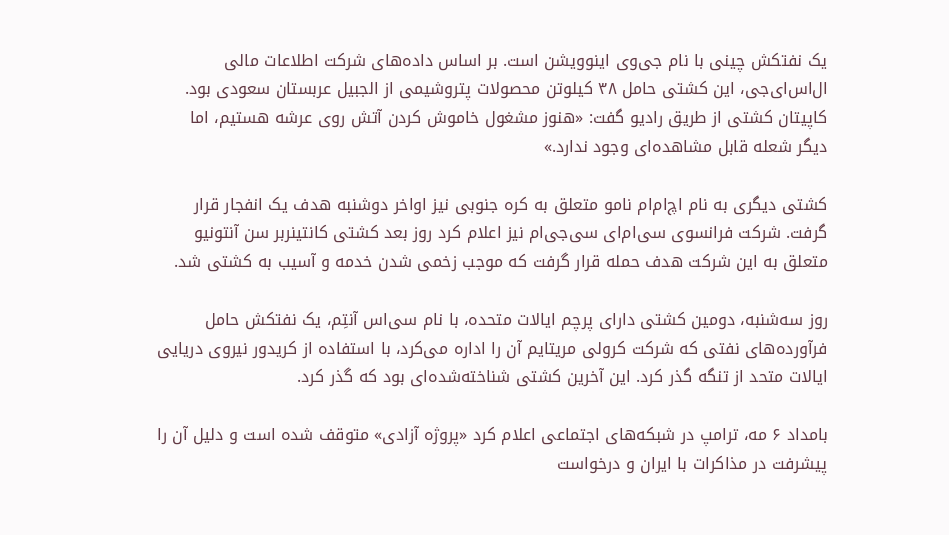یک نفتکش چینی با نام جی‌وی اینوویشن است. بر اساس داده‌های شرکت اطلاعات مالی ال‌اس‌ای‌جی، این کشتی حامل ۳۸ کیلوتن محصولات پتروشیمی از الجبیل عربستان سعودی بود. کاپیتان کشتی از طریق رادیو گفت: «هنوز مشغول خاموش کردن آتش روی عرشه هستیم، اما دیگر شعله قابل مشاهده‌ای وجود ندارد.»

کشتی دیگری به نام اچ‌ام‌ام نامو متعلق به کره جنوبی نیز اواخر دوشنبه هدف یک انفجار قرار گرفت. شرکت فرانسوی سی‌ام‌ای سی‌جی‌ام نیز اعلام کرد روز بعد کشتی کانتینربر سن آنتونیو متعلق به این شرکت هدف حمله قرار گرفت که موجب زخمی شدن خدمه و آسیب به کشتی شد.

روز سه‌شنبه، دومین کشتی دارای پرچم ایالات متحده، با نام سی‌اس آنتِم، یک نفتکش حامل فرآورده‌های نفتی که شرکت کرولی مریتایم آن را اداره می‌کرد، با استفاده از کریدور نیروی دریایی ایالات متحد از تنگه گذر کرد. این آخرین کشتی شناخته‌شده‌ای بود که گذر کرد.

بامداد ۶ مه، ترامپ در شبکه‌های اجتماعی اعلام کرد «پروژه آزادی» متوقف شده است و دلیل آن را پیشرفت در مذاکرات با ایران و درخواست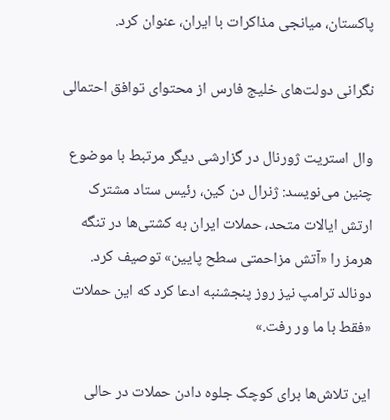پاکستان، میانجی مذاکرات با ایران، عنوان کرد.

نگرانی دولت‌های خلیج فارس از محتوای توافق احتمالی

وال استریت ژورنال در گزارشی دیگر مرتبط با موضوع چنین می‌نویسد: ژنرال دن کین، رئیس ستاد مشترک ارتش ایالات متحد، حملات ایران به کشتی‌ها در تنگه هرمز را «آتش مزاحمتی سطح پایین» توصیف کرد. دونالد ترامپ نیز روز پنجشنبه ادعا کرد که این حملات «فقط با ما ور رفت.»

این تلاش‌ها برای کوچک جلوه دادن حملات در حالی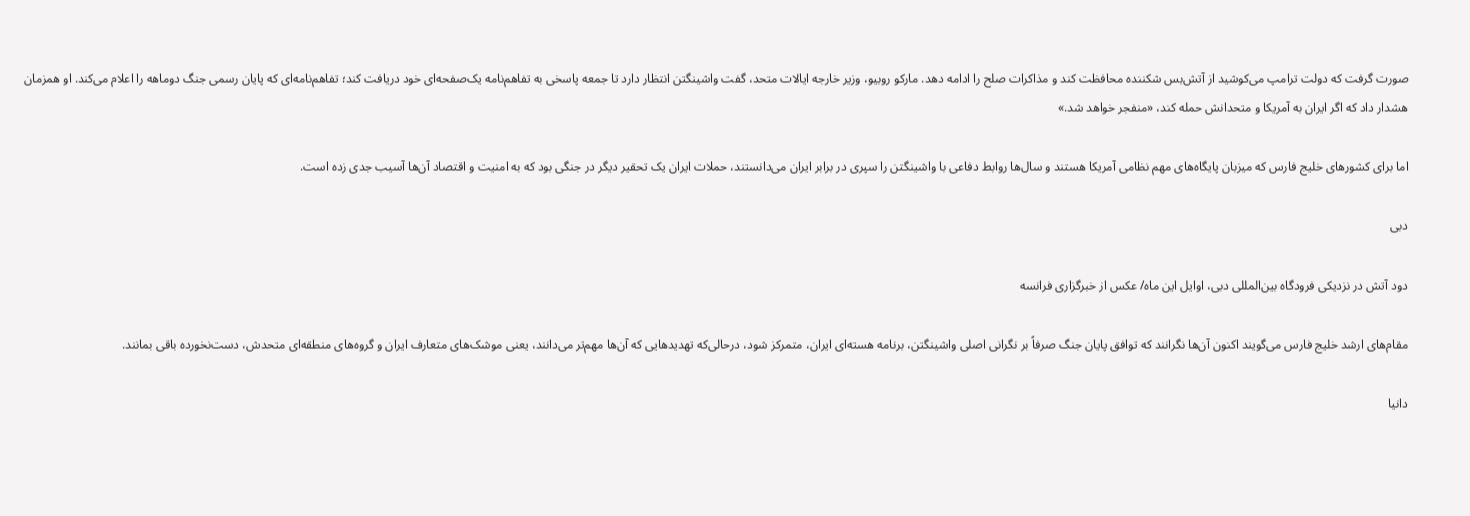صورت گرفت که دولت ترامپ می‌کوشید از آتش‌بس شکننده محافظت کند و مذاکرات صلح را ادامه دهد. مارکو روبیو، وزیر خارجه ایالات متحد، گفت واشینگتن انتظار دارد تا جمعه پاسخی به تفاهم‌نامه یک‌صفحه‌ای خود دریافت کند؛ تفاهم‌نامه‌ای که پایان رسمی جنگ دوماهه را اعلام می‌کند. او همزمان هشدار داد که اگر ایران به آمریکا و متحدانش حمله کند، «منفجر خواهد شد.»

اما برای کشورهای خلیج فارس که میزبان پایگاه‌های مهم نظامی آمریکا هستند و سال‌ها روابط دفاعی با واشینگتن را سپری در برابر ایران می‌دانستند، حملات ایران یک تحقیر دیگر در جنگی بود که به امنیت و اقتصاد آن‌ها آسیب جدی زده است.

دبی

دود آتش در نزدیکی فرودگاه بین‌المللی دبی، اوایل این ماه/ عکس از خبرگزاری فرانسه

مقام‌های ارشد خلیج فارس می‌گویند اکنون آن‌ها نگرانند که توافق پایان جنگ صرفاً بر نگرانی اصلی واشینگتن، برنامه هسته‌ای ایران، متمرکز شود، درحالی‌که تهدیدهایی که آن‌ها مهم‌تر می‌دانند، یعنی موشک‌های متعارف ایران و گروه‌های منطقه‌ای متحدش، دست‌نخورده باقی بمانند.

دانیا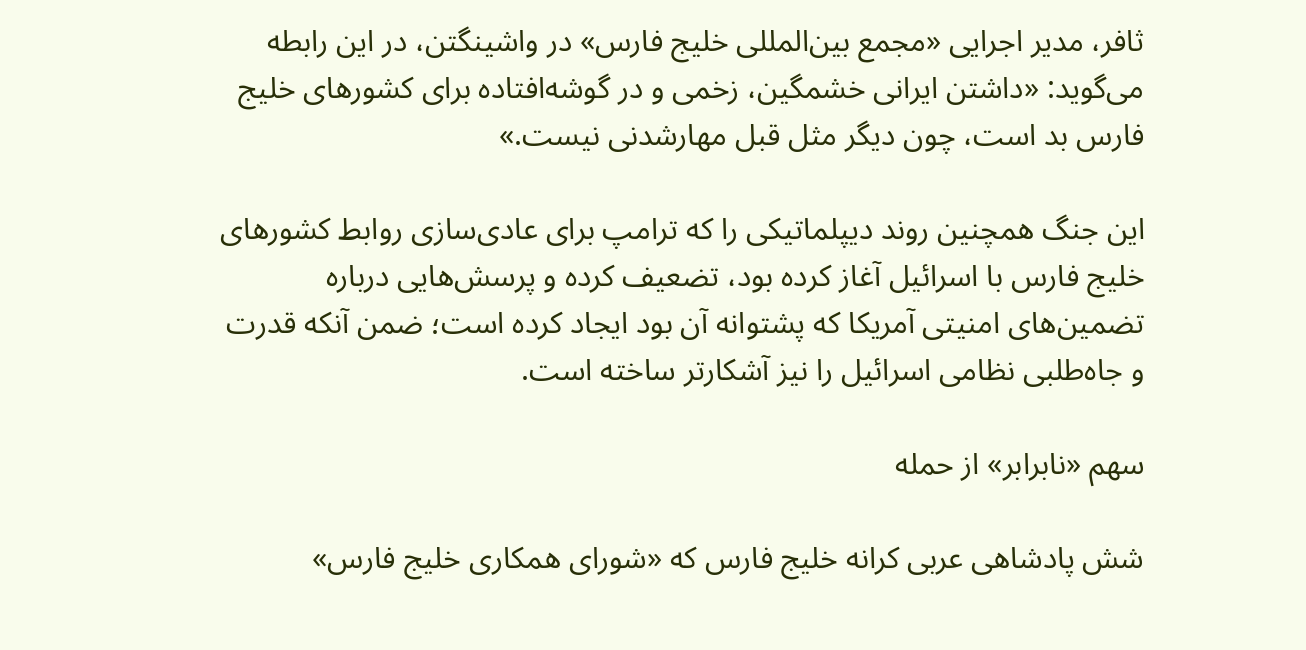ثافر، مدیر اجرایی «مجمع بین‌المللی خلیج فارس» در واشینگتن، در این رابطه می‌گوید: «داشتن ایرانی خشمگین، زخمی و در گوشه‌افتاده برای کشورهای خلیج فارس بد است، چون دیگر مثل قبل مهارشدنی نیست.»

این جنگ همچنین روند دیپلماتیکی را که ترامپ برای عادی‌سازی روابط کشورهای خلیج فارس با اسرائیل آغاز کرده بود، تضعیف کرده و پرسش‌هایی درباره تضمین‌های امنیتی آمریکا که پشتوانه آن بود ایجاد کرده است؛ ضمن آنکه قدرت و جاه‌طلبی نظامی اسرائیل را نیز آشکارتر ساخته است.

سهم «نابرابر» از حمله

شش پادشاهی عربی کرانه خلیج فارس که «شورای همکاری خلیج فارس»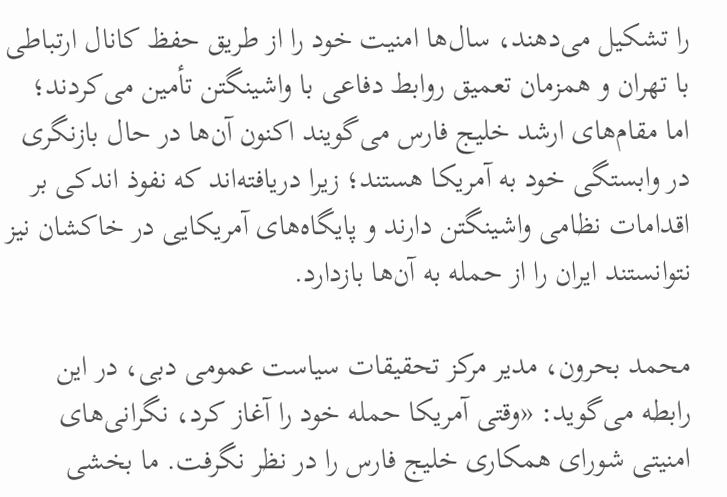را تشکیل می‌دهند، سال‌ها امنیت خود را از طریق حفظ کانال ارتباطی با تهران و همزمان تعمیق روابط دفاعی با واشینگتن تأمین می‌کردند؛ اما مقام‌های ارشد خلیج فارس می‌گویند اکنون آن‌ها در حال بازنگری در وابستگی خود به آمریکا هستند؛ زیرا دریافته‌اند که نفوذ اندکی بر اقدامات نظامی واشینگتن دارند و پایگاه‌های آمریکایی در خاکشان نیز نتوانستند ایران را از حمله به آن‌ها بازدارد.

محمد بحرون، مدیر مرکز تحقیقات سیاست عمومی دبی، در این رابطه می‌گوید: «وقتی آمریکا حمله خود را آغاز کرد، نگرانی‌های امنیتی شورای همکاری خلیج فارس را در نظر نگرفت. ما بخشی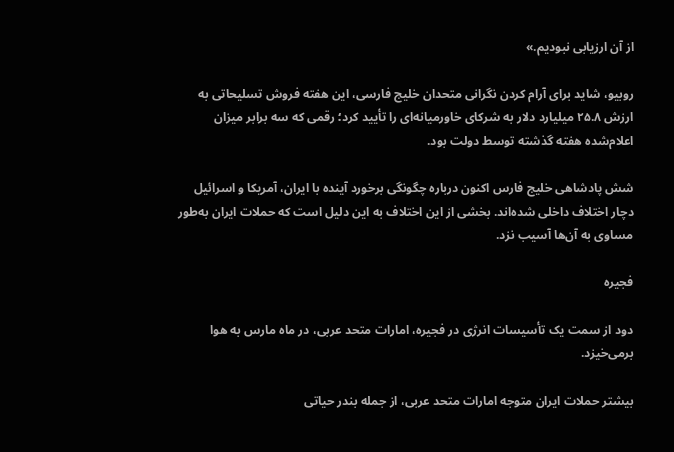از آن ارزیابی نبودیم.»

روبیو، شاید برای آرام کردن نگرانی متحدان خلیج فارسی، این هفته فروش تسلیحاتی به ارزش ۲۵.۸ میلیارد دلار به شرکای خاورمیانه‌ای را تأیید کرد؛ رقمی که سه برابر میزان اعلام‌شده هفته گذشته توسط دولت بود.

شش پادشاهی خلیج فارس اکنون درباره چگونگی برخورد آینده با ایران، آمریکا و اسرائیل دچار اختلاف داخلی شده‌اند. بخشی از این اختلاف به این دلیل است که حملات ایران به‌طور مساوی به آن‌ها آسیب نزد.

فجیره

دود از سمت یک تأسیسات انرژی در فجیره، امارات متحد عربی، در ماه مارس به هوا برمی‌خیزد.

بیشتر حملات ایران متوجه امارات متحد عربی، از جمله بندر حیاتی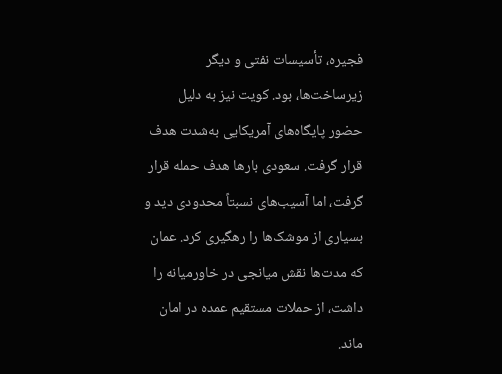فجیره، تأسیسات نفتی و دیگر زیرساخت‌ها، بود. کویت نیز به دلیل حضور پایگاه‌های آمریکایی به‌شدت هدف قرار گرفت. سعودی بارها هدف حمله قرار گرفت، اما آسیب‌های نسبتاً محدودی دید و بسیاری از موشک‌ها را رهگیری کرد. عمان که مدت‌ها نقش میانجی در خاورمیانه را داشت، از حملات مستقیم عمده در امان ماند.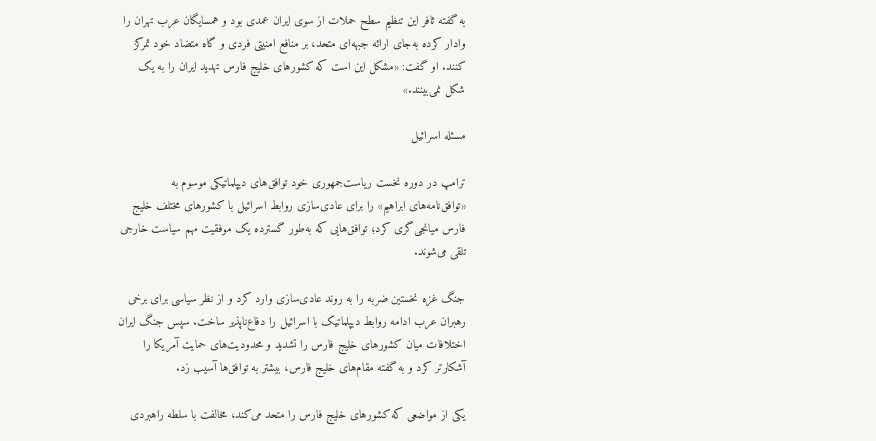به گفته ثافر این تنظیم سطح حملات از سوی ایران عمدی بود و همسایگان عرب تهران را وادار کرده به‌جای ارائه جبهه‌ای متحد، بر منافع امنیتی فردی و گاه متضاد خود تمرکز کنند. او گفت: «مشکل این است که کشورهای خلیج فارس تهدید ایران را به یک شکل نمی‌بینند.»

مسئله اسرائیل

ترامپ در دوره نخست ریاست‌جمهوری خود توافق‌های دیپلماتیکی موسوم به «توافق‌نامه‌های ابراهیم» را برای عادی‌سازی روابط اسرائیل با کشورهای مختلف خلیج فارس میانجی‌گری کرد؛ توافق‌هایی که به‌طور گسترده یک موفقیت مهم سیاست خارجی تلقی می‌شوند.

جنگ غزه نخستین ضربه را به روند عادی‌سازی وارد کرد و از نظر سیاسی برای برخی رهبران عرب ادامه روابط دیپلماتیک با اسرائیل را دفاع‌ناپذیر ساخت. سپس جنگ ایران اختلافات میان کشورهای خلیج فارس را تشدید و محدودیت‌های حمایت آمریکا را آشکارتر کرد و به گفته مقام‌های خلیج فارس، بیشتر به توافق‌ها آسیب زد.

یکی از مواضعی که کشورهای خلیج فارس را متحد می‌کند، مخالفت با سلطه راهبردی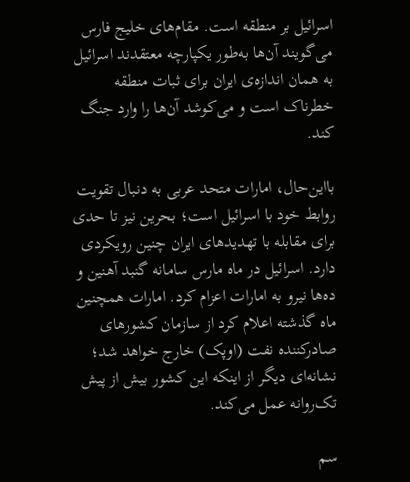اسرائیل بر منطقه است. مقام‌های خلیج فارس می‌گویند آن‌ها به‌طور یکپارچه معتقدند اسرائیل به همان اندازه‌ی ایران برای ثبات منطقه خطرناک است و می‌کوشد آن‌ها را وارد جنگ کند.

بااین‌حال، امارات متحد عربی به دنبال تقویت روابط خود با اسرائیل است؛ بحرین نیز تا حدی برای مقابله با تهدیدهای ایران چنین رویکردی دارد. اسرائیل در ماه مارس سامانه گنبد آهنین و ده‌ها نیرو به امارات اعزام کرد. امارات همچنین ماه گذشته اعلام کرد از سازمان کشورهای صادرکننده نفت (اوپک) خارج خواهد شد؛ نشانه‌ای دیگر از اینکه این کشور بیش از پیش تک‌روانه عمل می‌کند.

سم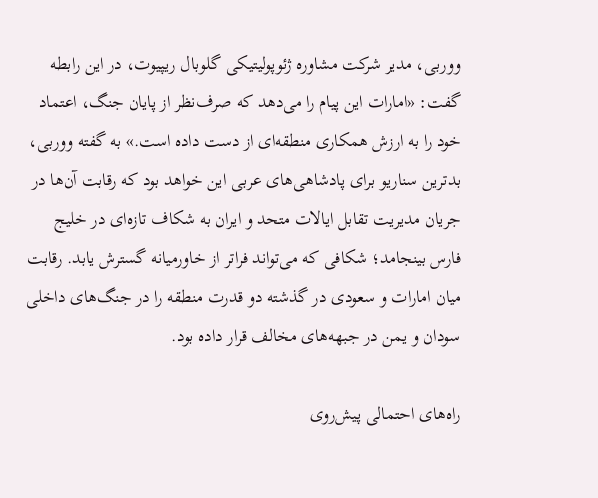ووربی، مدیر شرکت مشاوره ژئوپولیتیکی گلوبال ریپیوت، در این رابطه گفت: «امارات این پیام را می‌دهد که صرف‌نظر از پایان جنگ، اعتماد خود را به ارزش همکاری منطقه‌ای از دست داده است.» به گفته ووربی، بدترین سناریو برای پادشاهی‌های عربی این خواهد بود که رقابت آن‌ها در جریان مدیریت تقابل ایالات متحد و ایران به شکاف تازه‌ای در خلیج فارس بینجامد؛ شکافی که می‌تواند فراتر از خاورمیانه گسترش یابد. رقابت میان امارات و سعودی در گذشته دو قدرت منطقه را در جنگ‌های داخلی سودان و یمن در جبهه‌های مخالف قرار داده بود.

راه‌های احتمالی پیش‌روی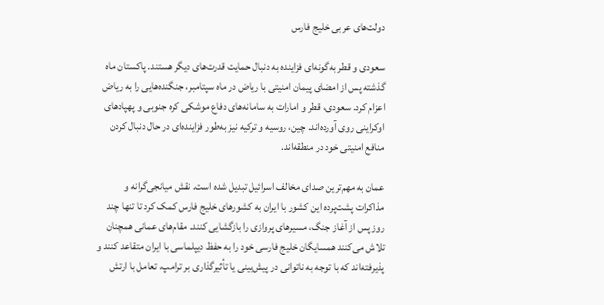دولت‌های عربی خلیج فارس

سعودی و قطر به‌گونه‌ای فزاینده به دنبال حمایت قدرت‌های دیگر هستند. پاکستان ماه گذشته پس از امضای پیمان امنیتی با ریاض در ماه سپتامبر، جنگنده‌هایی را به ریاض اعزام کرد. سعودی، قطر و امارات به سامانه‌های دفاع موشکی کره جنوبی و پهپادهای اوکراینی روی آورده‌اند. چین، روسیه و ترکیه نیز به‌طور فزاینده‌ای در حال دنبال کردن منافع امنیتی خود در منطقه‌اند.

عمان به مهم‌ترین صدای مخالف اسرائیل تبدیل شده است. نقش میانجی‌گرانه و مذاکرات پشت‌پرده این کشور با ایران به کشورهای خلیج فارس کمک کرد تا تنها چند روز پس از آغاز جنگ، مسیرهای پروازی را بازگشایی کنند. مقام‌های عمانی همچنان تلاش می‌کنند همسایگان خلیج فارسی خود را به حفظ دیپلماسی با ایران متقاعد کنند و پذیرفته‌اند که با توجه به ناتوانی در پیش‌بینی یا تأثیرگذاری بر ترامپ، تعامل با ارتش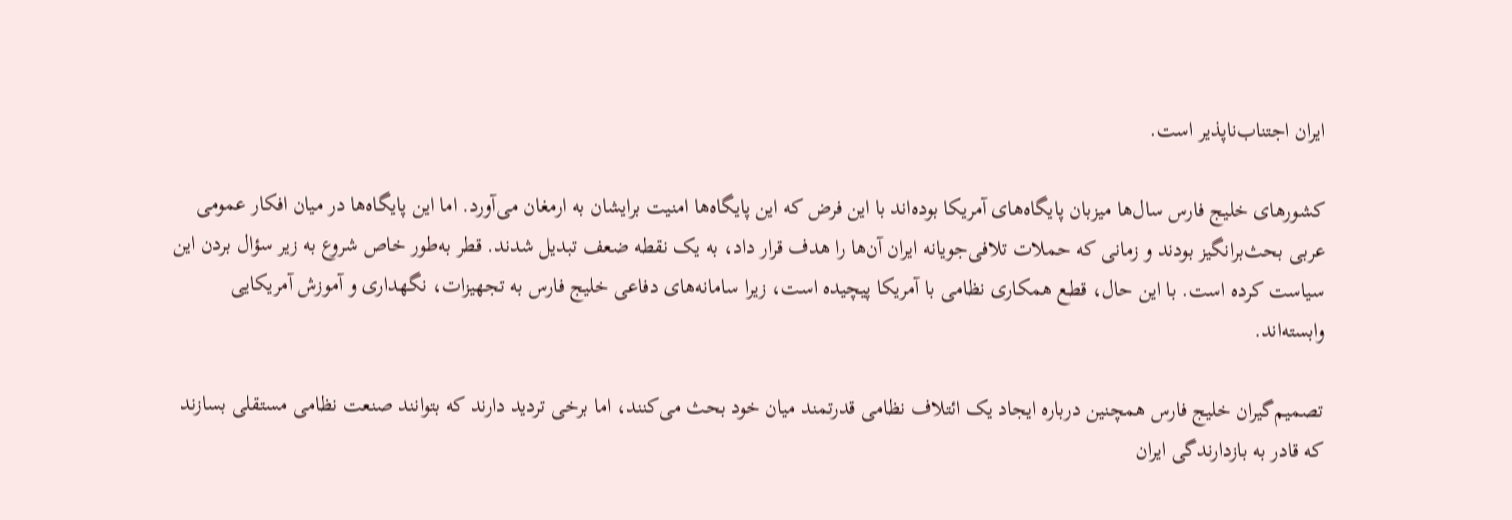ایران اجتناب‌ناپذیر است.

کشورهای خلیج فارس سال‌ها میزبان پایگاه‌های آمریکا بوده‌اند با این فرض که این پایگاه‌ها امنیت برایشان به ارمغان می‌آورد. اما این پایگاه‌ها در میان افکار عمومی عربی بحث‌برانگیز بودند و زمانی که حملات تلافی‌جویانه ایران آن‌ها را هدف قرار داد، به یک نقطه ضعف تبدیل شدند. قطر به‌طور خاص شروع به زیر سؤال بردن این سیاست کرده است. با این حال، قطع همکاری نظامی با آمریکا پیچیده است، زیرا سامانه‌های دفاعی خلیج فارس به تجهیزات، نگهداری و آموزش آمریکایی وابسته‌اند.

تصمیم‌گیران خلیج فارس همچنین درباره ایجاد یک ائتلاف نظامی قدرتمند میان خود بحث می‌کنند، اما برخی تردید دارند که بتوانند صنعت نظامی مستقلی بسازند که قادر به بازدارندگی ایران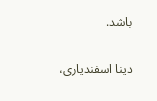باشد.

دینا اسفندیاری،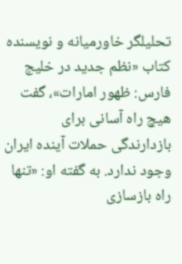تحلیلگر خاورمیانه و نویسنده کتاب «نظم جدید در خلیج فارس: ظهور امارات»، گفت هیچ راه آسانی برای بازدارندگی حملات آینده ایران وجود ندارد. به گفته او: «تنها راه بازسازی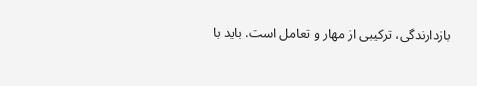بازدارندگی، ترکیبی از مهار و تعامل است. باید با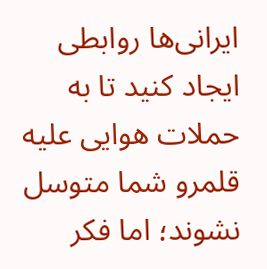ایرانی‌ها روابطی ایجاد کنید تا به حملات هوایی علیه قلمرو شما متوسل نشوند؛ اما فکر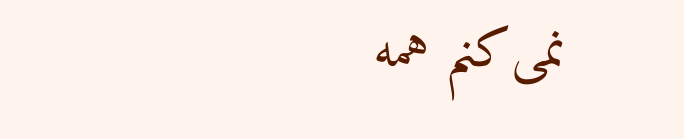نمی‌کنم همه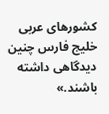کشورهای عربی خلیج فارس چنین دیدگاهی داشته باشند.»